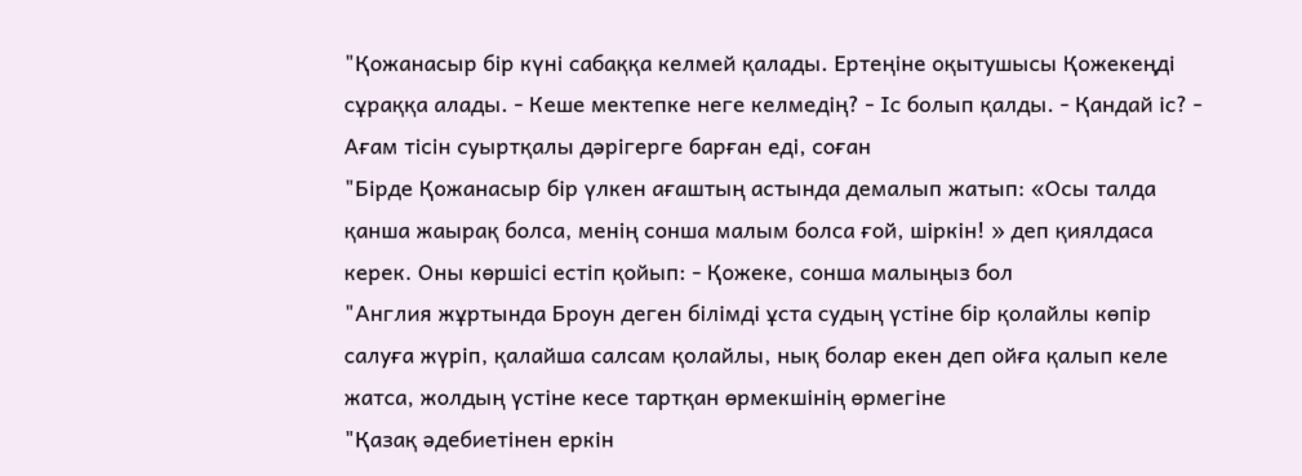"Қожанасыр бір күні сабаққа келмей қалады. Ертеңіне оқытушысы Қожекеңді сұраққа алады. - Кеше мектепке неге келмедің? - Іс болып қалды. - Қандай іс? - Ағам тісін суыртқалы дәрігерге барған еді, соған
"Бірде Қожанасыр бір үлкен ағаштың астында демалып жатып: «Осы талда қанша жаырақ болса, менің сонша малым болса ғой, шіркін! » деп қиялдаса керек. Оны көршісі естіп қойып: - Қожеке, сонша малыңыз бол
"Англия жұртында Броун деген білімді ұста судың үстіне бір қолайлы көпір салуға жүріп, қалайша салсам қолайлы, нық болар екен деп ойға қалып келе жатса, жолдың үстіне кесе тартқан өрмекшінің өрмегіне
"Қазақ әдебиетінен еркін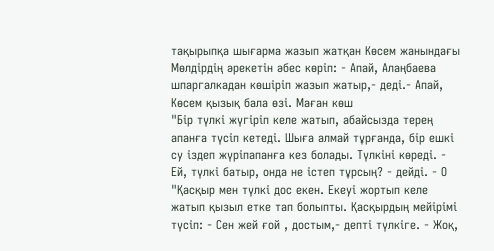тақырыпқа шығарма жазып жатқан Көсем жанындағы Мөлдірдің әрекетін әбес көріп: - Апай, Алаңбаева шпаргалкадан көшіріп жазып жатыр,- деді.- Апай, Көсем қызық бала өзі. Маған көш
"Бір түлкі жүгіріп келе жатып, абайсызда терең апанға түсіп кетеді. Шыға алмай тұрғанда, бір ешкі су іздеп жүріпапанға кез болады. Түлкіні көреді. - Ей, түлкі батыр, онда не істеп тұрсың? - дейді. - О
"Қасқыр мен түлкі дос екен. Екеуі жортып келе жатып қызыл етке тап болыпты. Қасқырдың мейірімі түсіп: - Сен жей ғой , достым,- депті түлкіге. - Жоқ,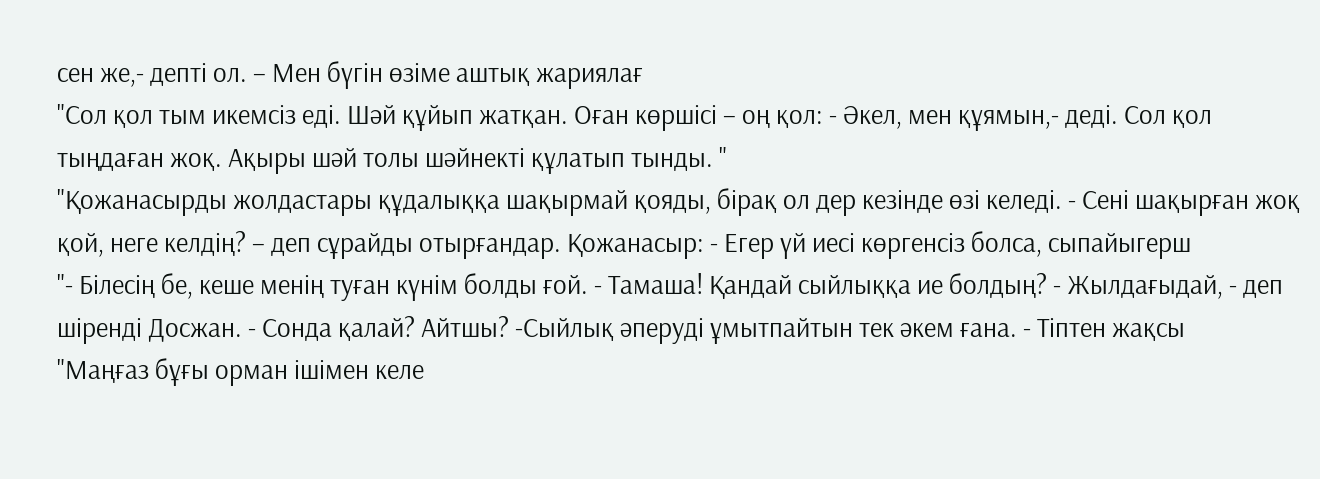сен же,- депті ол. – Мен бүгін өзіме аштық жариялағ
"Сол қол тым икемсіз еді. Шәй құйып жатқан. Оған көршісі – оң қол: - Әкел, мен құямын,- деді. Сол қол тыңдаған жоқ. Ақыры шәй толы шәйнекті құлатып тынды. "
"Қожанасырды жолдастары құдалыққа шақырмай қояды, бірақ ол дер кезінде өзі келеді. - Сені шақырған жоқ қой, неге келдің? – деп сұрайды отырғандар. Қожанасыр: - Егер үй иесі көргенсіз болса, сыпайыгерш
"- Білесің бе, кеше менің туған күнім болды ғой. - Тамаша! Қандай сыйлыққа ие болдың? - Жылдағыдай, - деп шіренді Досжан. - Сонда қалай? Айтшы? -Сыйлық әперуді ұмытпайтын тек әкем ғана. - Тіптен жақсы
"Маңғаз бұғы орман ішімен келе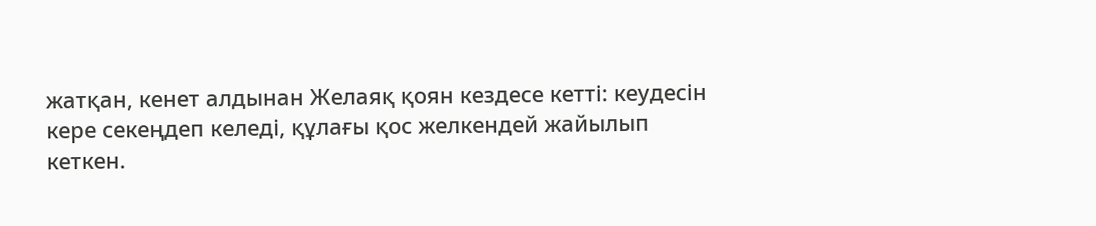жатқан, кенет алдынан Желаяқ қоян кездесе кетті: кеудесін кере секеңдеп келеді, құлағы қос желкендей жайылып кеткен.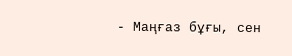- Маңғаз бұғы, сен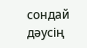сондай дәусің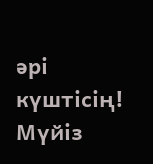әрі күштісің! Мүйіз